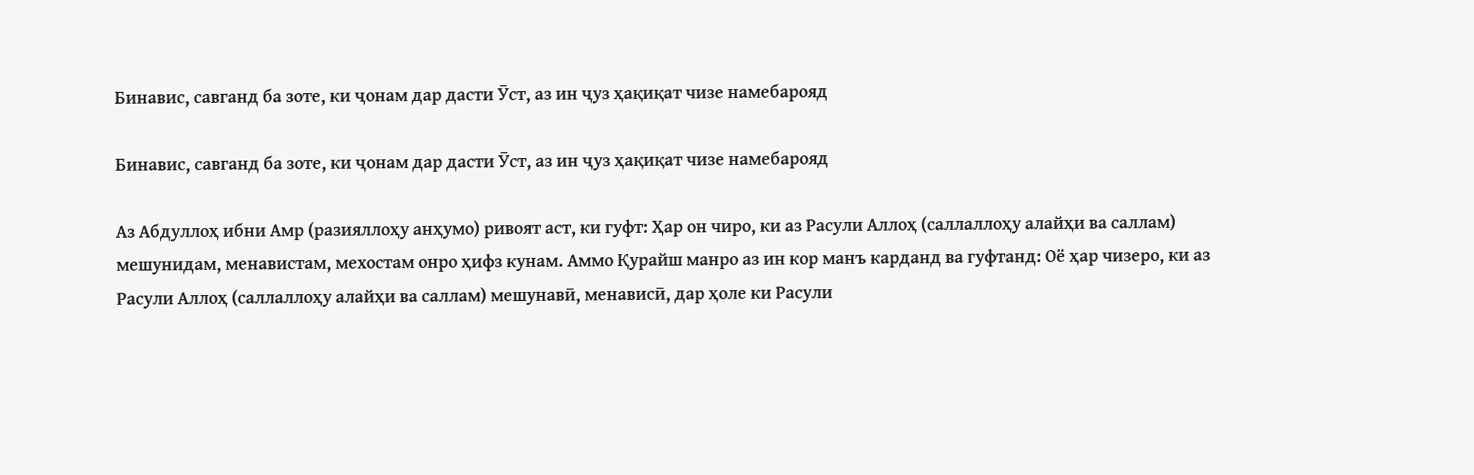Бинавис, савганд ба зоте, ки ҷонам дар дасти Ӯст, аз ин ҷуз ҳақиқат чизе намебарояд

Бинавис, савганд ба зоте, ки ҷонам дар дасти Ӯст, аз ин ҷуз ҳақиқат чизе намебарояд

Аз Абдуллоҳ ибни Амр (разияллоҳу анҳумо) ривоят аст, ки гуфт: Ҳар он чиро, ки аз Расули Аллоҳ (саллаллоҳу алайҳи ва саллам) мешунидам, менавистам, мехостам онро ҳифз кунам. Аммо Қурайш манро аз ин кор манъ карданд ва гуфтанд: Оё ҳар чизеро, ки аз Расули Аллоҳ (саллаллоҳу алайҳи ва саллам) мешунавӣ, менависӣ, дар ҳоле ки Расули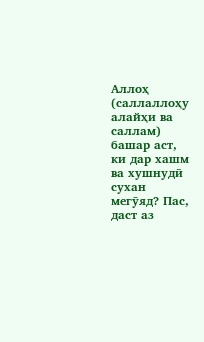Аллоҳ (саллаллоҳу алайҳи ва саллам) башар аст, ки дар хашм ва хушнудӣ сухан мегӯяд? Пас, даст аз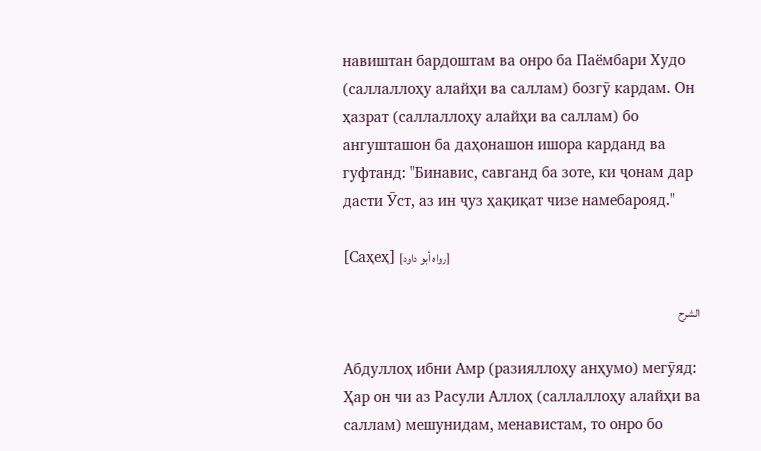навиштан бардоштам ва онро ба Паёмбари Худо (саллаллоҳу алайҳи ва саллам) бозгӯ кардам. Он ҳазрат (саллаллоҳу алайҳи ва саллам) бо ангушташон ба даҳонашон ишора карданд ва гуфтанд: "Бинавис, савганд ба зоте, ки ҷонам дар дасти Ӯст, аз ин ҷуз ҳақиқат чизе намебарояд."

[Саҳеҳ] [رواه أبو داود]

الشرح

Абдуллоҳ ибни Амр (разияллоҳу анҳумо) мегӯяд: Ҳар он чи аз Расули Аллоҳ (саллаллоҳу алайҳи ва саллам) мешунидам, менавистам, то онро бо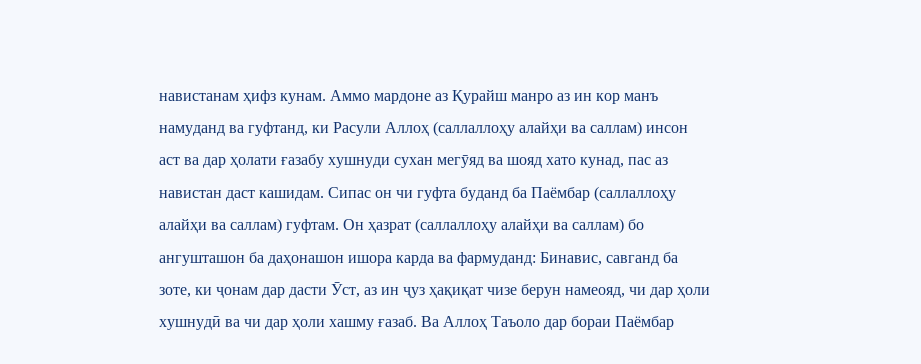навистанам ҳифз кунам. Аммо мардоне аз Қурайш манро аз ин кор манъ намуданд ва гуфтанд, ки Расули Аллоҳ (саллаллоҳу алайҳи ва саллам) инсон аст ва дар ҳолати ғазабу хушнуди сухан мегӯяд ва шояд хато кунад, пас аз навистан даст кашидам. Сипас он чи гуфта буданд ба Паёмбар (саллаллоҳу алайҳи ва саллам) гуфтам. Он ҳазрат (саллаллоҳу алайҳи ва саллам) бо ангушташон ба даҳонашон ишора карда ва фармуданд: Бинавис, савганд ба зоте, ки ҷонам дар дасти Ӯст, аз ин ҷуз ҳақиқат чизе берун намеояд, чи дар ҳоли хушнудӣ ва чи дар ҳоли хашму ғазаб. Ва Аллоҳ Таъоло дар бораи Паёмбар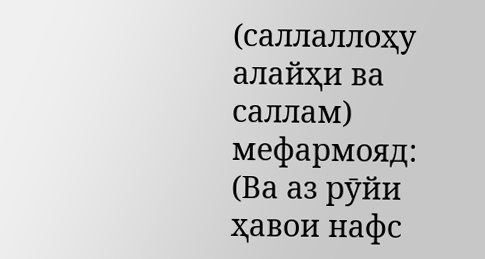(саллаллоҳу алайҳи ва саллам) мефармояд: (Ва аз рӯйи ҳавои нафс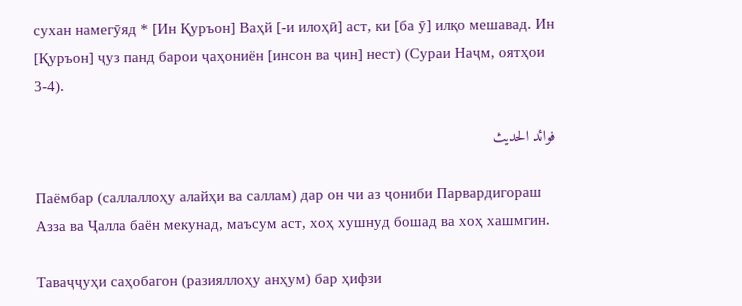сухан намегӯяд * [Ин Қуръон] Ваҳй [-и илоҳӣ] аст, ки [ба ӯ] илқо мешавад. Ин [Қуръон] ҷуз панд барои ҷаҳониён [инсон ва ҷин] нест) (Сураи Наҷм, оятҳои 3-4).

فوائد الحديث

Паёмбар (саллаллоҳу алайҳи ва саллам) дар он чи аз ҷониби Парвардигораш Азза ва Ҷалла баён мекунад, маъсум аст, хоҳ хушнуд бошад ва хоҳ хашмгин.

Таваҷҷуҳи саҳобагон (разияллоҳу анҳум) бар ҳифзи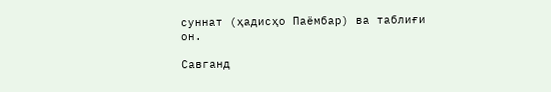суннат (ҳадисҳо Паёмбар) ва таблиғи он.

Савганд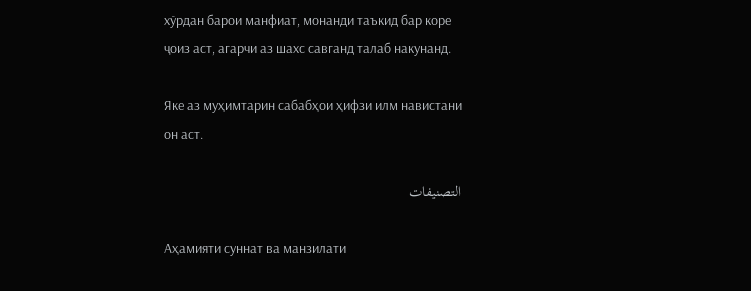хӯрдан барои манфиат, монанди таъкид бар коре ҷоиз аст, агарчи аз шахс савганд талаб накунанд.

Яке аз муҳимтарин сабабҳои ҳифзи илм навистани он аст.

التصنيفات

Аҳамияти суннат ва манзилати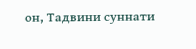он, Тадвини суннати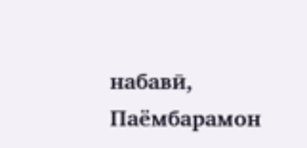набавӣ, Паёмбарамон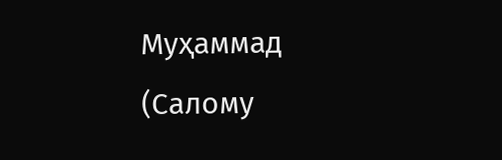Муҳаммад (Салому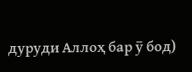дуруди Аллоҳ бар ӯ бод)